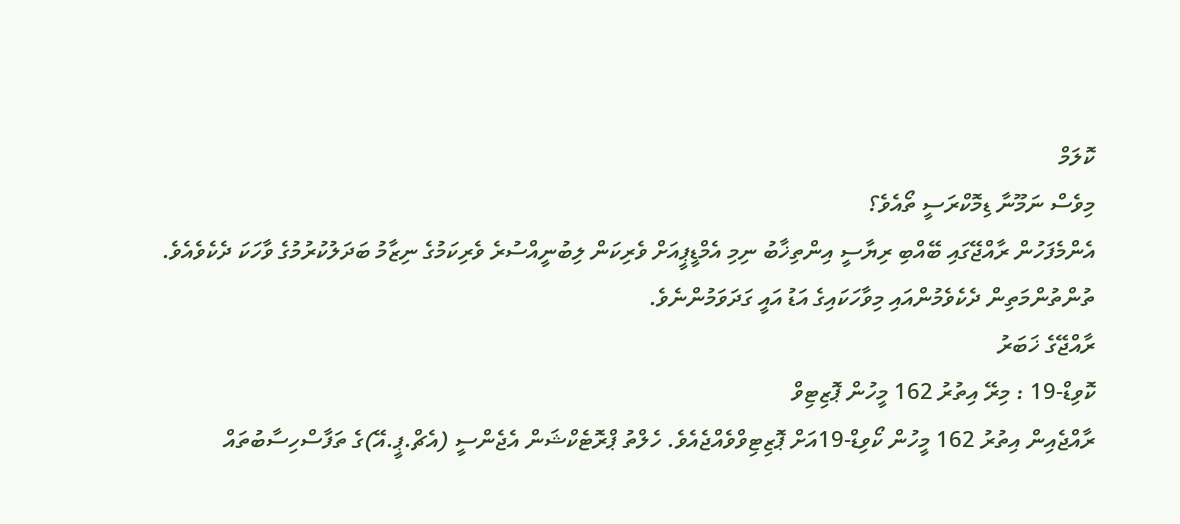ކޮލަމް
މިވެސް ނަމޫނާ ޑިމޮކްރަސީ ތޯއެވެ؟
އެންމެފަހުން ރާއްޖޭގައި ބޭއްބި ރިޔާސީ އިންތިޚާބު ނިމި އެމްޑީޕީއަށް ވެރިކަން ލިބުނީއްސުރެ ވެރިކަމުގެ ނިޒާމު ބަދަލުކުރުމުގެ ވާހަކަ ދެކެވެއެވެ. ތުންތުންމަތިން ދެކެވެމުންއައި މިވާހަކައިގެ އަޑު އައީ ގަދަވަމުންނެވެ.
ރާއްޖޭގެ ޚަބަރު
ކޮވިޑް-19 : މިރޭ އިތުރު 162 މީހުން ޕޮޒިޓިވް
ރާއްޖެއިން އިތުރު 162 މީހުން ކޯވިޑް-19އަށް ޕޮޒިޓިވްވެއްޖެއެވެ. ހެލްތު ޕްރޮޓެކްޝަން އެޖެންސީ (އެޗް.ޕީ.އޭ)ގެ ތަފާސްހިސާބުތައް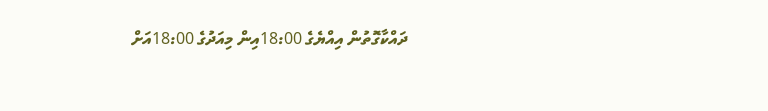ދައްކާގޮތުން އިއްޔެގެ 18:00އިން މިއަދުގެ 18:00އަށް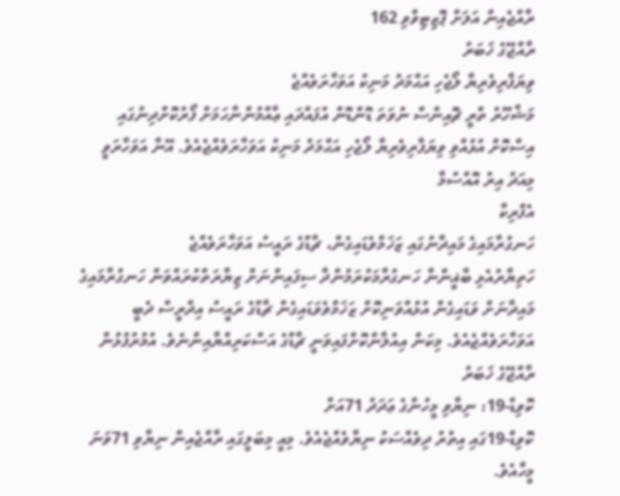ރާއްޖެއިން އަލަށް ޕޮޒިޓިވްވި 162
ރާއްޖޭގެ ޚަބަރު
ވިޔަފާރިވެރިޔާ ލޯޖެހި އަޙްމަދު މަނިކު އަވަހާރަވެއްޖެ
މަޝްހޫރު ތްރީ ޗޮއިންސް ނުވަތަ ޑޮންޑޮން އުފައްދައި ޢާއްމުންނާހަމަށް ފޯރުކޮށްދިނުގައި އިސްކޮށް އުޅުއްވި ވިޔަފާރިވެރިޔާ ލޯޖެހި އަޙްމަދު މަނިކު އަވަހާރަވެއްޖެއެވެ. އޭނާ އަވަހާރަވީ މިއަދު އިރު އޮއްސުމާ
އެފްރިކާ
ހަނގުރާމައިގެ މައިދާނުގައި ޒަޚަމްވެޑައިގެން، ޗާޑްގެ ރައީސު އަވަހާރަވެއްޖެ
ހަތިޔާރުއެޅި ބާޣީންނާ ހަނގުރާމަކުރަމުންދާ ސިފައިންނަށް ޒިޔާރަތްކުރައްވަން ހަނގުރާމައިގެ މައިދާނަށް ވަޑައިގެން އުޅުއްވަނިކޮށް ޒަޚަމްވެވަޑައިގެން ޗާޑްގެ ރައީސު އިދްރީސް ދެބީ އަވަހާރަވެއްޖެއެވެ. މިކަން އިއުލާންކޮށްފައިވަނީ ޗާޑްގެ އަސްކަރިއްޔާއިންނެވެ. އުމުރުފުޅުން
ރާއްޖޭގެ ޚަބަރު
ކޮވިޑް-19: ނިޔާވި މީހުންގެ ޢަދަދު 71އަށް
ކޮވިޑް-19ގައި އިތުރު ދިވެއްސަކު ނިޔާވެއްޖެއެވެ. މިއީ މިބަލީގައި ރާއްޖެއިން ނިޔާވި 71ވަނަ މީހާއެވެ.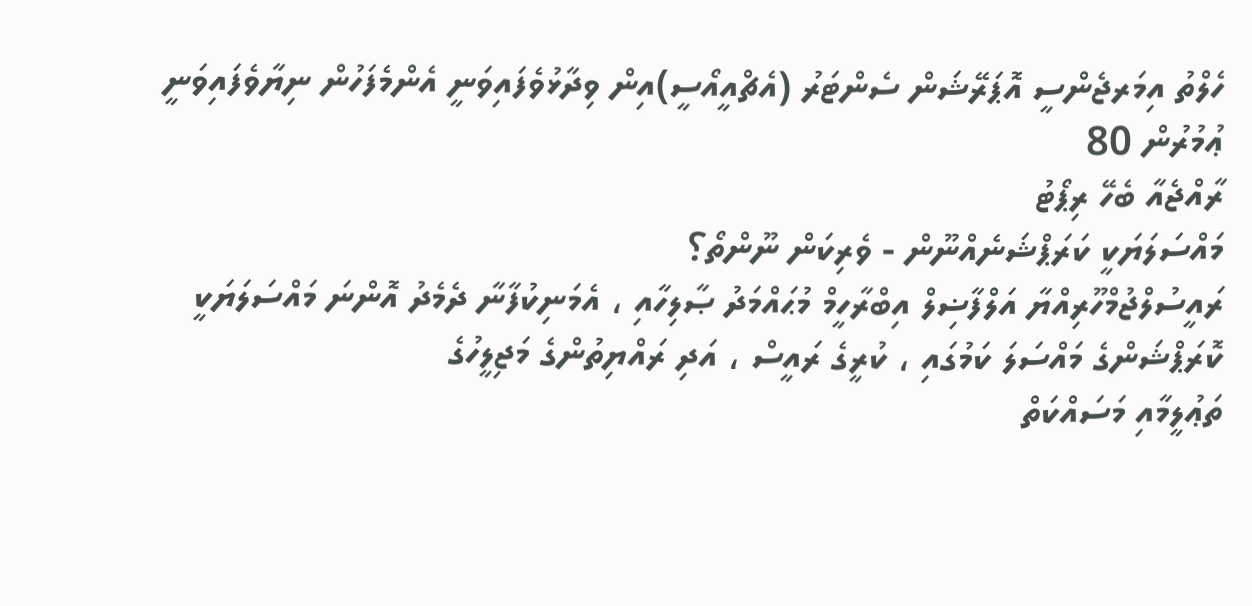ހެލްތު އިމަރޖެންސީ އޮޕަރޭޝަން ސެންޓަރު (އެޗްއީއޯސީ)އިން ވިދާޅުވެފައިވަނީ އެންމެފަހުން ނިޔާވެފައިވަނީ ޢުމުރުން 80
ރާއްޖެއާ ބެހޭ ރިޕޯޓު
މައްސަލަޔަކީ ކަރަޕްޝަނެއްނޫން - ވެރިކަން ނޫންތޯ؟
ރައީސުލްޖުމްހޫރިއްޔާ އަލްފާޟިލް އިބްރާހީމް މުޙައްމަދު ޞާލިހާއި ، އެމަނިކުފާނާ ދެމެދު އޮންނަ މައްސަލަޔަކީ ކޮރަޕްޝަންގެ މައްސަލަ ކަމުގައި ، ކުރީގެ ރައީސް ، އަދި ރައްޔިތުންގެ މަޖިލީހުގެ
ތަޢުލީމާއި މަސައްކަތް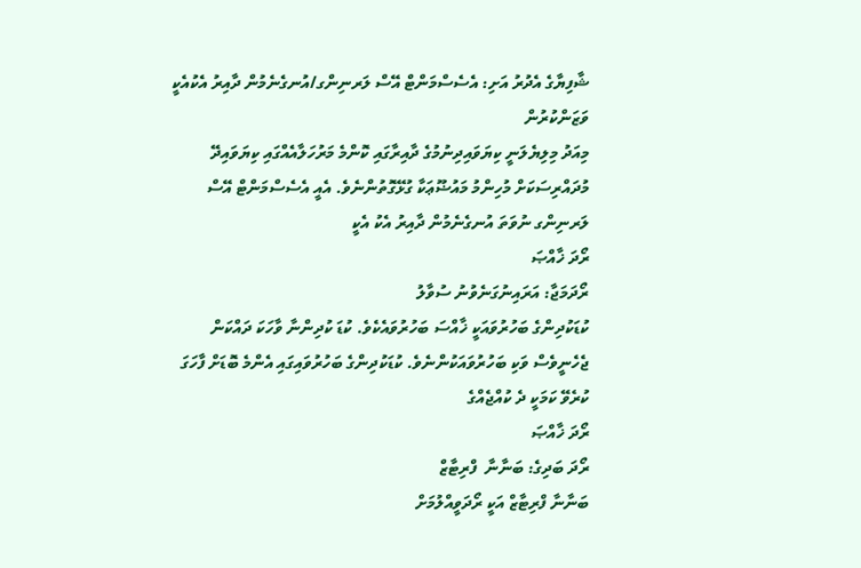ޝާފިޔާގެ އެދުރު އަށި: އެސެސްމަންޓް އޭސް ލަރނިންގ/އުނގެނެމުން ދާއިރު އެކުއެކީ ވަޒަންކުރުން
މިއަދު މިލިޔެލަނީ ކިޔަވައިދިނުމުގެ ދާއިރާގައި ކޮންމެ މަރުހަލާއެއްގައި ކިޔަވައިދޭ މުދައްރިސަކަށް މުހިންމު މައުޟޫޢަކާ ގުޅޭގޮތުންނެވެ. އެއީ އެސެސްމަންޓް އޭސް ލަރނިންގ ނުވަތަ އުނގެނެމުން ދާއިރު އެކު އެކީ
ރޯދަ ޚާއްޞަ
ރޯދަމަޖާ: އަރައިނުގަނެވުނު ސުވާލު
ކުޑަކުދިންގެ ބަހުރުވައަކީ ޚާއްސަ ބަހުރުވައެކެވެ. ކުޑަ ކުދިންނާ ވާހަކަ ދައްކަން ޖެހެނީވެސް ވަކި ބަހުރުވައަކުންނެވެ. ކުޑަކުދިންގެ ބަހުރުވައިގައި އެންމެ ބޮޑަށް ފާހަގަ ކުރެވޭ ކަމަކީ ދެ ކުއްޖެއްގެ
ރޯދަ ޚާއްޞަ
ރޯދަ ބަދިގެ: ބަނާނާ  ފްރިޓާޒް
ބަނާނާ ފްރިޓާޒް އަކީ ރޯދަވީއްލުމަށް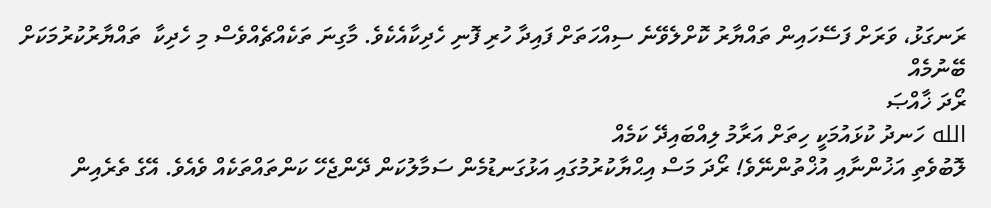ރަނގަޅު، ވަރަށް ފަސޭހައިން ތައްޔާރު ކޮށްލެވޭނެ ސިއްހަތަށް ފައިދާ ހުރި ފޮނި ހެދިކާއެކެވެ. މާގިނަ ތަކެއްޗެއްވެސް މި ހެދިކާ  ތައްޔާރުކުރުމަކަށް ބޭނުމެއް
ރޯދަ ޚާއްޞަ
الله ހަނދު ކުޅައުމަކީ ހިތަށް އަރާމު ލިއްބައިދޭ ކަމެއް
ލޮބުވެތި އަޚުންނާއި އުޚްތުންނޭވެ! ރޯދަ މަސް އިޙްޔާކުރުމުގައި އަޅުގަނޑުމެން ސަމާލުކަން ދޭންޖެހޭ ކަންތައްތަކެއް ވެއެވެ. އޭގެ ތެރެއިން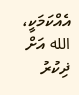އެއްކަމަކީ، الله އަށް ޛިކުރު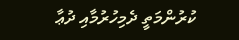ކުރުންމަތީ ދެމިހުރުމާއި ދުޢާ